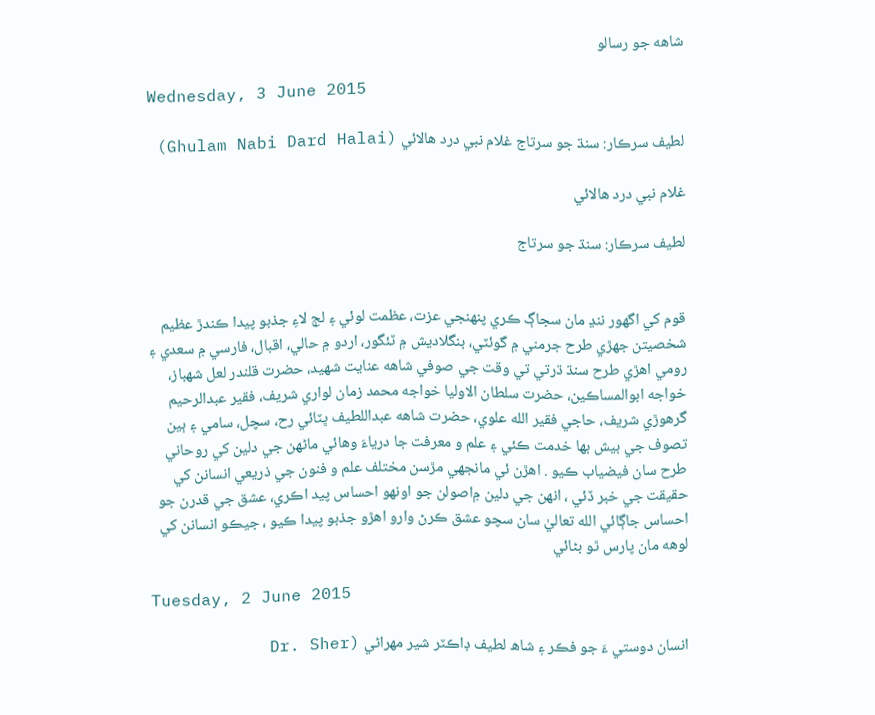شاهه جو رسالو

Wednesday, 3 June 2015

لطيف سرڪار: سنڌ جو سرتاج غلام نبي درد هالائي (Ghulam Nabi Dard Halai)

غلام نبي درد هالائي

لطيف سرڪار: سنڌ جو سرتاج


قوم کي اگهور ننڍ مان سجاڳ ڪري پنهنجي عزت، عظمت لوئي ۽ لڄ لاءِ جذبو پيدا ڪندڙ عظيم شخصيتن جهڙي طرح جرمني ۾ گوئٽي، بنگلاديش ۾ ٽئگور، اردو ۾ حالي، اقبال، فارسي ۾ سعدي ۽ رومي اهڙي طرح سنڌ ڌرتي تي وقت جي صوفي شاهه عنايت شهيد، حضرت قلندر لعل شهباز، خواجه ابوالمساڪين، حضرت سلطان الاوليا خواجه محمد زمان لواري شريف، فقير عبدالرحيم گرهوڙي شريف، حاجي فقير الله علوي، حضرت شاهه عبداللطيف ڀٽائي رح، سچل، سامي ۽ ٻين تصوف جي بيش بها خدمت ڪئي ۽ علم و معرفت جا درياءَ وهائي ماڻهن جي دلين کي روحاني طرح سان فيضياب ڪيو . اهڙن ئي مانجهي مڙسن مختلف علم و فنون جي ذريعي انسانن کي حقيقت جي خبر ڏئي ، انهن جي دلين ۾اصولن جو اونهو احساس پيد اڪري، عشق جي قدرن جو احساس جاڳائي الله تعاليٰ سان سچو عشق ڪرڻ وارو اهڙو جذبو پيدا ڪيو ، جيڪو انسانن کي لوهه مان پارس ٿو بڻائي

Tuesday, 2 June 2015

انسان دوستي ءَ جو فڪر ۽ شاھ لطيف ڊاڪٽر شير مهراڻي (Dr. Sher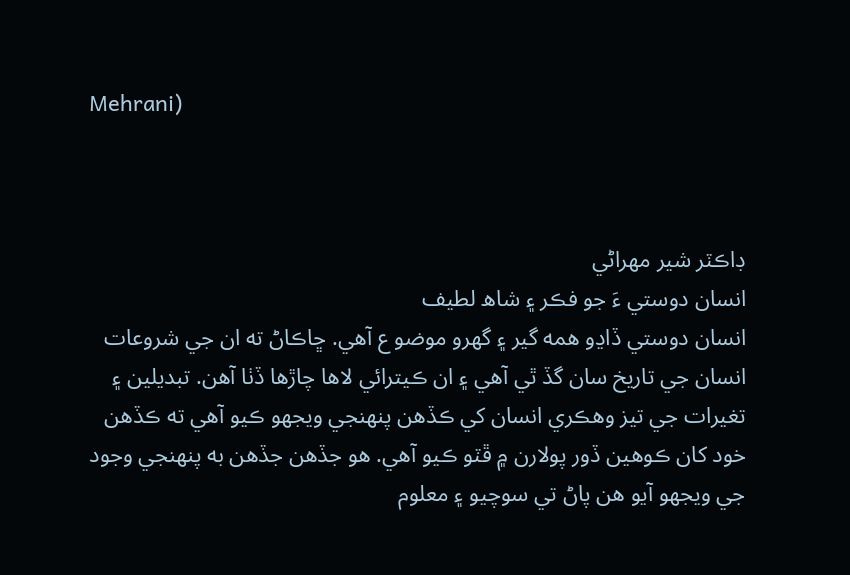Mehrani)



ڊاڪٽر شير مهراڻي
انسان دوستي ءَ جو فڪر ۽ شاھ لطيف
انسان دوستي ڏاڍو همه گير ۽ گهرو موضو ع آهي. ڇاڪاڻ ته ان جي شروعات انسان جي تاريخ سان گڏ ٿي آهي ۽ ان ڪيترائي لاها چاڙها ڏٺا آهن. تبديلين ۽ تغيرات جي تيز وهڪري انسان کي ڪڏهن پنهنجي ويجهو ڪيو آهي ته ڪڏهن خود کان ڪوهين ڏور پولارن ۾ ڦٽو ڪيو آهي. هو جڏهن جڏهن به پنهنجي وجود جي ويجهو آيو هن پاڻ تي سوچيو ۽ معلوم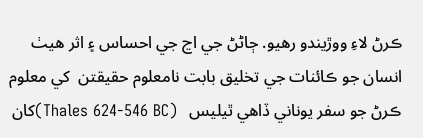ڪرڻ لاءِ ووڙيندو رهيو. ڄاڻڻ جي اڃ جي احساس ۽ اثر هيٺ انسان جو ڪائنات جي تخليق بابت نامعلوم حقيقتن  کي معلوم ڪرڻ جو سفر يوناني ڏاهي ٿيليس   (Thales 624-546 BC)کان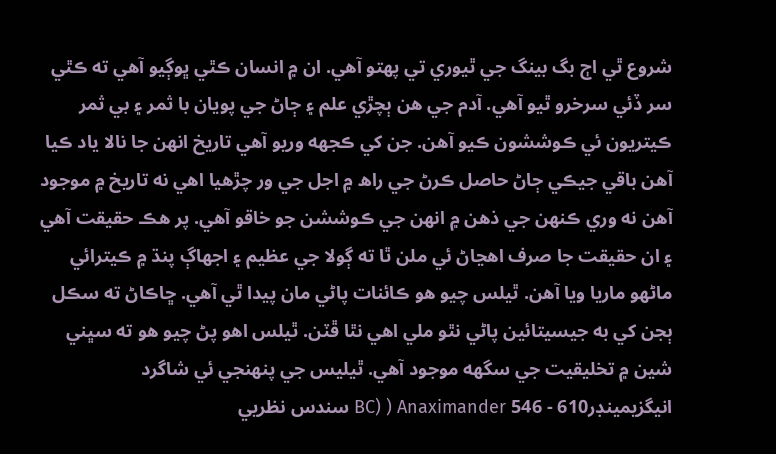شروع ٿي اڄ بگ بينگ جي ٿيوري تي پهتو آهي. ان ۾ انسان ڪٿي ڀوڳيو آهي ته ڪٿي سر ڏئي سرخرو ٿيو آهي. آدم جي هن ٻچڙي علم ۽ ڄاڻ جي پويان با ثمر ۽ بي ثمر ڪيتريون ئي ڪوششون ڪيو آهن. جن کي ڪجهه وريو آهي تاريخ انهن جا نالا ياد ڪيا آهن باقي جيڪي ڄاڻ حاصل ڪرڻ جي راھ ۾ اجل جي ور چڙهيا اهي نه تاريخ ۾ موجود آهن نه وري ڪنهن جي ذهن ۾ انهن جي ڪوششن جو خاقو آهي. پر هڪ حقيقت آهي ۽ ان حقيقت جا صرف اهڃاڻ ئي ملن ٿا ته ڳولا جي عظيم ۽ اجهاڳ پنڌ ۾ ڪيترائي ماڻهو ماريا ويا آهن. ٿيلس چيو هو ڪائنات پاڻي مان پيدا ٿي آهي. ڇاڪاڻ ته سڪل ٻجن کي به جيسيتائين پاڻي نٿو ملي اهي نٿا ڦٽن. ٿيلس اهو پڻ چيو هو ته سڀني شين ۾ تخليقيت جي سگهه موجود آهي. ٿيليس جي پنهنجي ئي شاگرد انيگزيمينڊر610 - 546 BC) ) Anaximander سندس نظريي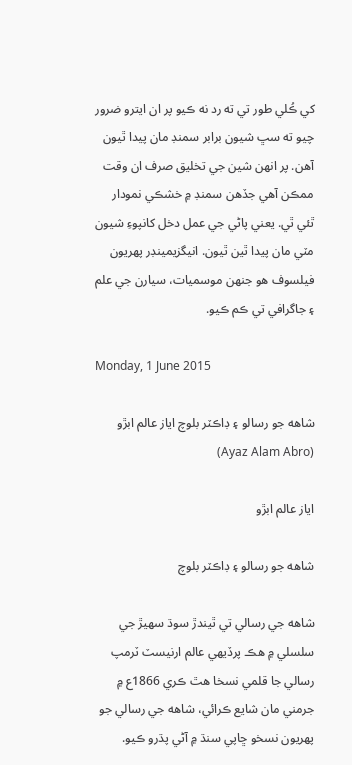کي ڪُلي طور تي ته رد نه ڪيو پر ان ايترو ضرور چيو ته سڀ شيون برابر سمنڊ مان پيدا ٿيون آهن. پر انهن شين جي تخليق صرف ان وقت ممڪن آهي جڏهن سمنڊ ۾ خشڪي نمودار ٿئي ٿي. يعني پاڻي جي عمل دخل کانپوءِ شيون مٽي مان پيدا ٿين ٿيون. انيگزيمينڊر پهريون فيلسوف هو جنهن موسميات، سيارن جي علم ۽ جاگرافي تي ڪم ڪيو.

Monday, 1 June 2015

شاهه جو رسالو ۽ ڊاڪٽر بلوچ اياز عالم ابڙو (Ayaz Alam Abro)

اياز عالم ابڙو

شاهه جو رسالو ۽ ڊاڪٽر بلوچ

شاهه جي رسالي تي ٿيندڙ سوڌ سهيڙ جي سلسلي ۾ هڪ پرڏيهي عالم ارنيسٽ ٽرمپ رسالي جا قلمي نسخا هٿ ڪري 1866ع ۾ جرمني مان شايع ڪرائي، شاهه جي رسالي جو پهريون نسخو ڇاپي سنڌ ۾ آڻي پڌرو ڪيو.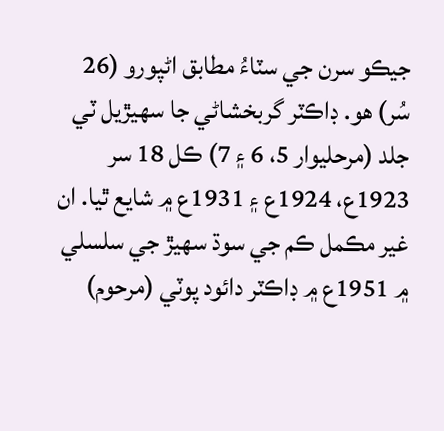جيڪو سرن جي سٽاءُ مطابق اڻپورو (26 سُر) هو. ڊاڪٽر گربخشاڻي جا سهيڙيل ٽي جلد (مرحليوار 5، 6 ۽ 7) ڪل 18 سر 1923ع، 1924ع ۽ 1931ع ۾ شايع ٿيا. ان غير مڪمل ڪم جي سوڌ سهيڙ جي سلسلي ۾ 1951ع ۾ ڊاڪٽر دائود پوٽي (مرحوم)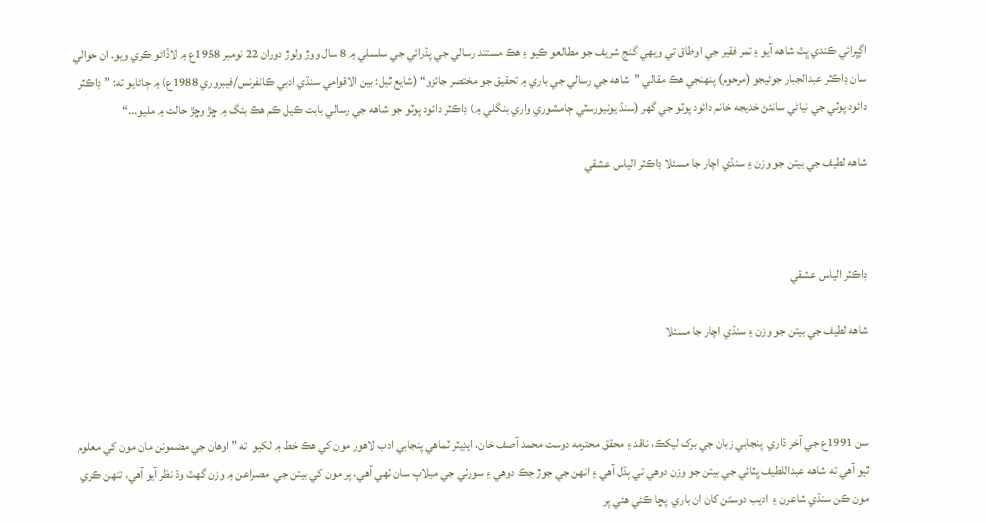اڳڀرائي ڪندي ڀٽ شاهه آيو ۽ تمر فقير جي اوطاق تي ويهي گنج شريف جو مطالعو ڪيو ۽ هڪ مستند رسالي جي پڌرائي جي سلسلي ۾ 8 سال ووڙ ولوڙ دوران 22 نومبر 1958ع ۾ لاڏاڻو ڪري ويو. ان حوالي سان ڊاڪٽر عبدالجبار جوڻيجو (مرحوم) پنهنجي هڪ مقالي ”شاهه جي رسالي جي باري ۾ تحقيق جو مختصر جائزو“ (شايع ٿيل: بين الاقوامي سنڌي ادبي ڪانفرنس/فيبروري 1988ع) ۾ ڄاڻايو ته: ”ڊاڪٽر دائود پوٽي جي نياڻي سانئڻ خديجه خانم دائود پوٽو جي گهر (سنڌ يونيورسٽي ڄامشوري واري بنگلي ۾) ڊاڪٽر دائود پوٽو جو شاهه جي رسالي بابت ڪيل ڪم هڪ بئگ ۾ ڇڙ وڇڙ حالت ۾ مليو...“

شاهه لطيف جي بيتن جو وزن ۽ سنڌي اچار جا مسئلا ڊاڪٽر الياس عشقي



ڊاڪٽر الياس عشقي

شاهه لطيف جي بيتن جو وزن ۽ سنڌي اچار جا مسئلا



سن 1991ع جي آخر ڌاري  پنجابي زبان جي برک ليکڪ، ناقد ۽ محقق محترمه دوست محمد آصف خان، ايڊيٽر ٽماهي پنجابي ادب لاهور مون کي هڪ خط ۾ لکيو  ته ”اوهان جي مضمونن مان مون کي معلوم ٿيو آهي ته شاهه عبداللطيف ڀٽائي جي بيتن جو وزن دوهي تي ٻڌل آهي ۽ انهن جي جوڙ جڪ دوهي ۽ سورٺي جي ميلاپ سان ٺهي آهي، پر مون کي بيتن جي  مصراعن ۾ وزن گهٽ وڌ نظر آيو آهي، تنهن ڪري مون ڪن سنڌي شاعرن ۽  اديب دوستن کان ان باري  پڇا ڪئي هئي پر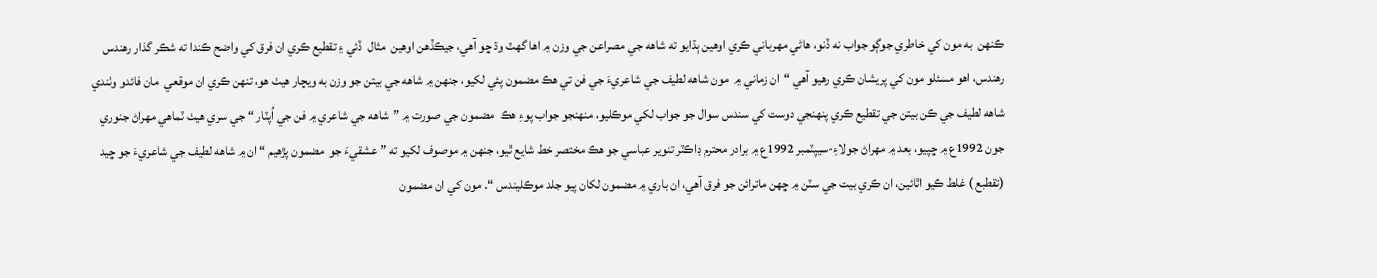ڪنهن  به مون کي خاطري جوڳو جواب نه ڏنو، هاڻي مهرباني ڪري اوهين ٻڌايو ته شاهه جي مصراعن جي وزن ۾ اها گهٽ وڌ ڇو آهي، جيڪڏهن اوهين  مثال  ڏئي ۽ تقطيع ڪري ان فرق کي واضح ڪندا ته شڪر گذار رهندس رهندس، اهو مسئلو مون کي پريشان ڪري رهيو آهي “ان زماني ۾  مون شاهه لطيف جي شاعريءَ جي فن تي هڪ مضمون پئي لکيو، جنهن ۾ شاهه جي بيتن جو وزن به ويچار هيٺ هو، تنهن ڪري ان موقعي  مان فائدو وٺندي شاهه لطيف جي ڪن بيتن جي تقطيع ڪري پنهنجي دوست کي سندس سوال جو جواب لکي موڪليو، منهنجو جواب پوءِ هڪ  مضمون جي صورت ۾ ”شاهه جي شاعري ۾ فن جي اُپٽار “ جي سري هيٺ ٽماهي مهراڻ جنوري جون 1992ع ۾ ڇپيو، بعد ۾ مهراڻ جولاءِ-سيپٽمبر 1992ع ۾ برادر محترم ڊاڪٽر تنوير عباسي جو هڪ مختصر خط شايع ٿيو، جنهن ۾ موصوف لکيو ته ”عشقيءَ جو  مضمون پڙهيم “ ان ۾ شاهه لطيف جي شاعريءَ جو ڇيد (تقطبع ) غلط ڪيو اٿائين، ان ڪري بيت جي سٽن ۾ ڇهن ماترائن جو فرق آهي، ان باري ۾ مضمون لکان پيو جلد موڪليندس “. مون کي ان مضمون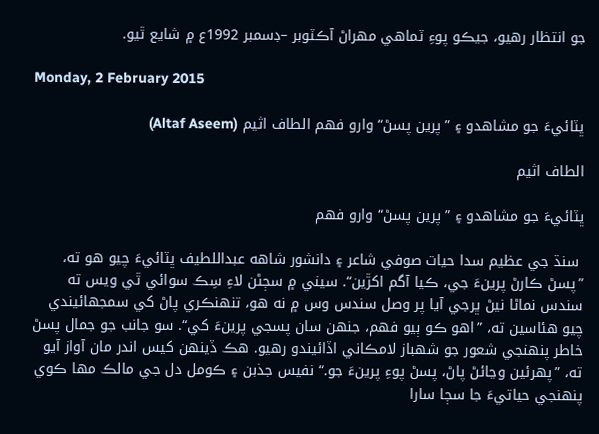جو انتظار رهيو، جيڪو پوءِ ٽماهي مهراڻ آڪٽوبر –ڊسمبر 1992ع ۾ شايع ٿيو.

Monday, 2 February 2015

ڀٽائيءَ جو مشاهدو ۽ ”پرين پسڻ“ وارو فهم الطاف اثيم (Altaf Aseem)

الطاف اثيم

ڀٽائيءَ جو مشاهدو ۽ ”پرين پسڻ“ وارو فهم

 سنڌ جي عظيم سدا حيات صوفي شاعر ۽ دانشور شاهه عبداللطيف ڀٽائيءَ چيو هو ته، ”پسڻ ڪارڻ پرينءَ جي، ڪيا آگم اکڙين“. سيني ۾ سڄڻن لاءِ سِڪ سوائي ٿي ويس ته سندس نماڻا نيڻ ڀرجي آيا پر وصل سندس وس ۾ نه هو، تنهنڪري پاڻ کي سمجهائيندي چيو هئاسين ته، ”اهو ڪو ٻيو فهم، جنهن سان پسجي پرينءَ کي“. سو جانب جو جمال پسڻ خاطر پنهنجي شعور جو شهباز لامڪاني اڏائيندو رهيو. هڪ ڏينهن کيس اندر مان آواز آيو ته، ”پهرئين وڃائڻ پاڻ، پسڻ پوءِ پرينءَ جو.“ نفيس جذبن ۽ ڪومل دل جي مالڪ مها ڪوي پنهنجي حياتيءَ جا سڄا سارا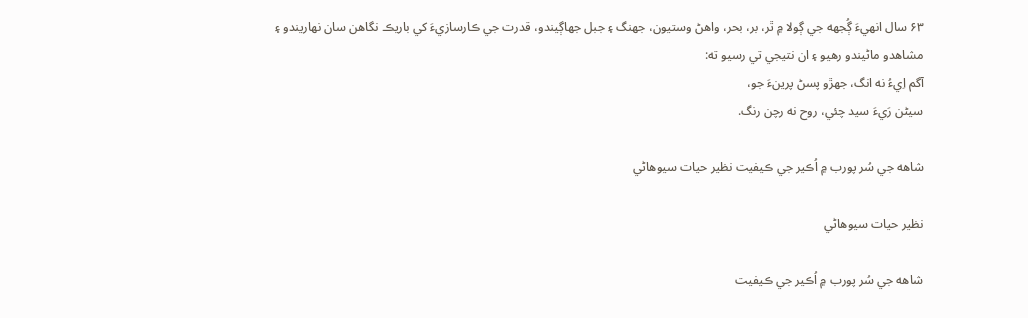۶۳ سال انهيءَ ڳُجهه جي ڳولا ۾ ٿر، بر، بحر، واهڻ وستيون، جهنگ ۽ جبل جهاڳيندو، قدرت جي ڪارسازيءَ کي باريڪ نگاهن سان نهاريندو ۽ مشاهدو ماڻيندو رهيو ۽ ان نتيجي تي رسيو ته:
آگم اِيءُ نه انگ، جهڙو پسڻ پرينءَ جو،
سيڻن رَيءَ سيد چئي، روح نه رچن رنگ.

شاهه جي سُر پورب ۾ اُڪير جي ڪيفيت نظير حيات سيوهاڻي

نظير حيات سيوهاڻي

شاهه جي سُر پورب ۾ اُڪير جي ڪيفيت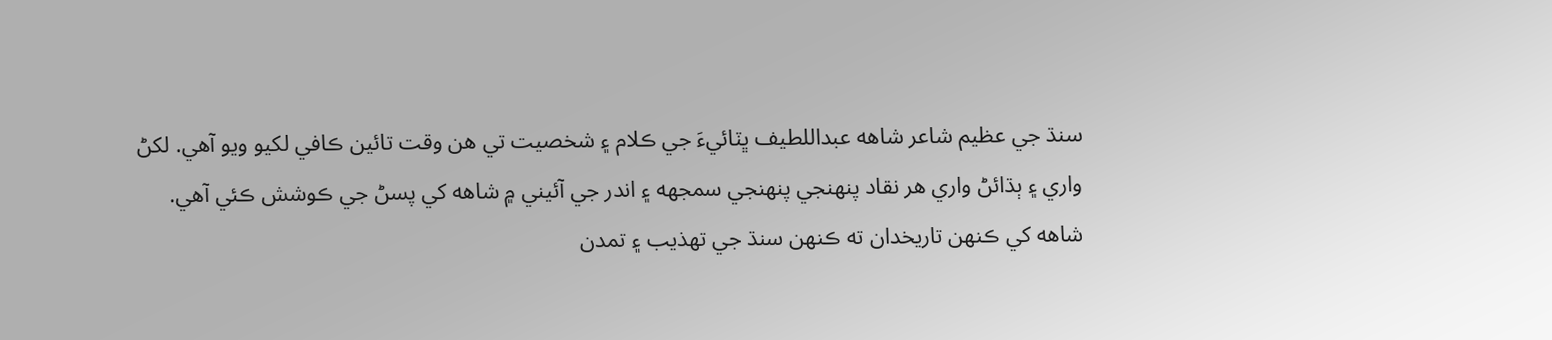سنڌ جي عظيم شاعر شاهه عبداللطيف ڀٽائيءَ جي ڪلام ۽ شخصيت تي هن وقت تائين ڪافي لکيو ويو آهي. لکڻ واري ۽ ٻڌائڻ واري هر نقاد پنهنجي پنهنجي سمجهه ۽ اندر جي آئيني ۾ شاهه کي پسڻ جي ڪوشش ڪئي آهي. شاهه کي ڪنهن تاريخدان ته ڪنهن سنڌ جي تهذيب ۽ تمدن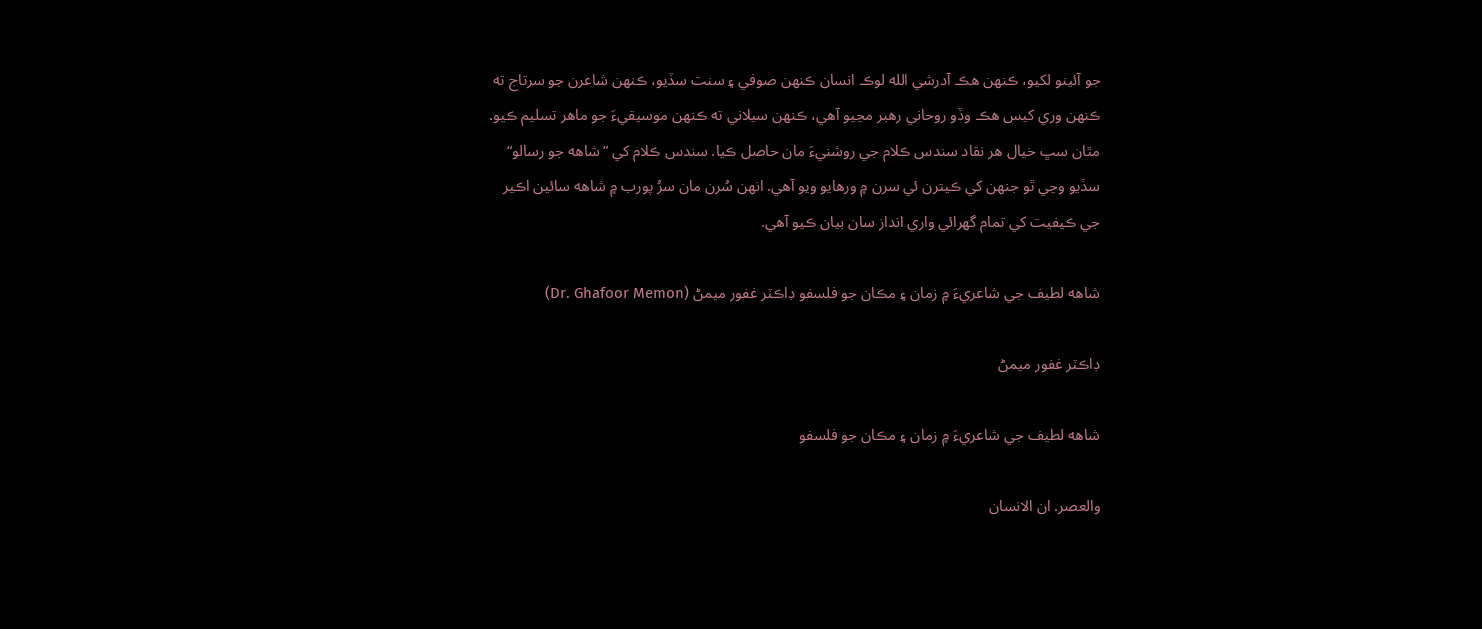جو آئينو لکيو، ڪنهن هڪ آدرشي الله لوڪ انسان ڪنهن صوفي ۽ سنت سڏيو، ڪنهن شاعرن جو سرتاج ته ڪنهن وري کيس هڪ وڏو روحاني رهبر مڃيو آهي، ڪنهن سيلاني ته ڪنهن موسيقيءَ جو ماهر تسليم ڪيو. مٿان سڀ خيال هر نقاد سندس ڪلام جي روشنيءَ مان حاصل ڪيا. سندس ڪلام کي ”شاهه جو رسالو“ سڏيو وڃي ٿو جنهن کي ڪيترن ئي سرن ۾ ورهايو ويو آهي. انهن سُرن مان سرُ پورب ۾ شاهه سائين اڪير جي ڪيفيت کي تمام گهرائي واري انداز سان بيان ڪيو آهي.

شاهه لطيف جي شاعريءَ ۾ زمان ۽ مڪان جو فلسفو ڊاڪٽر غفور ميمڻ (Dr. Ghafoor Memon)

ڊاڪٽر غفور ميمڻ

شاهه لطيف جي شاعريءَ ۾ زمان ۽ مڪان جو فلسفو

والعصر. ان الانسان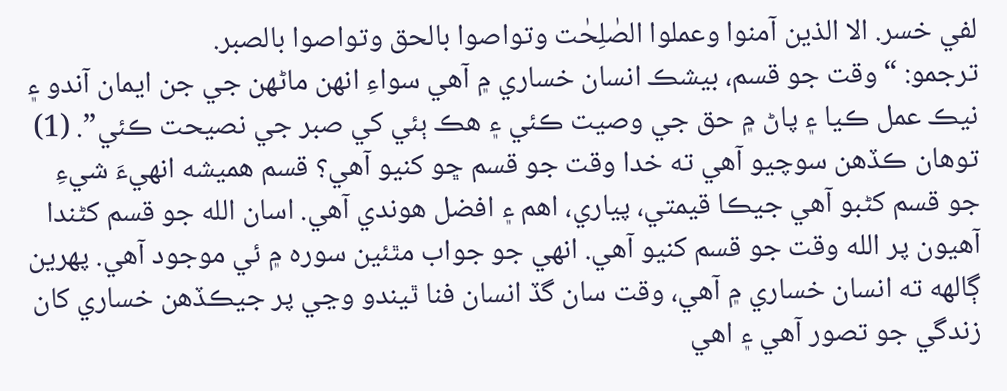لفي خسر. الا الذين آمنوا وعملوا الصٰلِحٰت وتواصوا بالحق وتواصوا بالصبر.
ترجمو: “وقت جو قسم، بيشڪ انسان خساري ۾ آهي سواءِ انهن ماڻهن جي جن ايمان آندو ۽ نيڪ عمل ڪيا ۽ پاڻ ۾ حق جي وصيت ڪئي ۽ هڪ ٻئي کي صبر جي نصيحت ڪئي”. (1) توهان ڪڏهن سوچيو آهي ته خدا وقت جو قسم ڇو کنيو آهي؟ قسم هميشه انهيءَ شيءِ جو قسم کڻبو آهي جيڪا قيمتي، پياري، اهم ۽ افضل هوندي آهي. اسان الله جو قسم کڻندا آهيون پر الله وقت جو قسم کنيو آهي. انهي جو جواب مٿئين سوره ۾ ئي موجود آهي. پهرين ڳالهه ته انسان خساري ۾ آهي، وقت سان گڏ انسان فنا ٿيندو وڃي پر جيڪڏهن خساري کان زندگي جو تصور آهي ۽ اهي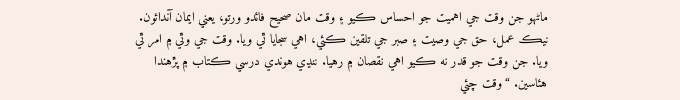ماڻهو جن وقت جي اهميت جو احساس ڪيو ۽ وقت مان صحيح فائدو ورتو، يعني ايمان آندائون. نيڪ عمل، حق جي وصيت ۽ صبر جي تلقين ڪئي، اهي سجايا ٿي ويا. وقت جي وٿي ۾ امر ٿي ويا. جن وقت جو قدر نه ڪيو اهي نقصان ۾ رهيا. ننڍي هوندي درسي ڪتاب ۾ پڙهندا هئاسين. “وقت چئي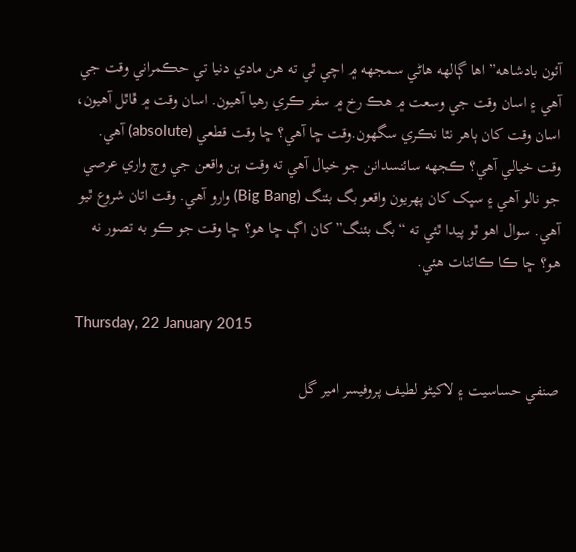آئون بادشاهه” اها ڳالهه هاڻي سمجهه ۾ اچي ٿي ته هن مادي دنيا تي حڪمراني وقت جي آهي ۽ اسان وقت جي وسعت ۾ هڪ رخ ۾ سفر ڪري رهيا آهيون. اسان وقت ۾ ڦاٿل آهيون، اسان وقت کان ٻاهر نٿا نڪري سگهون.وقت ڇا آهي؟ ڇا وقت قطعي (absolute) آهي. وقت خيالي آهي؟ ڪجهه سائنسدانن جو خيال آهي ته وقت ٻن واقعن جي وچ واري عرصي جو نالو آهي ۽ سڀک کان پهريون واقعو بگ بئنگ (Big Bang) وارو آهي. وقت اتان شروع ٿيو آهي. سوال اهو ٿو پيدا ٿئي ته “بگ بئنگ” کان اڳ ڇا هو؟ ڇا وقت جو ڪو به تصور نه هو؟ ڇا ڪا ڪائنات هئي.

Thursday, 22 January 2015

صنفي حساسيت ۽ لاکيڻو لطيف پروفيسر امير گل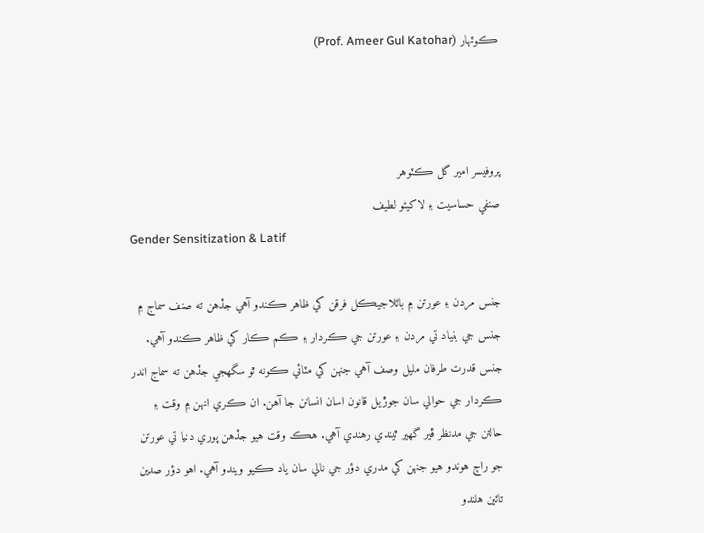ڪوٽهار (Prof. Ameer Gul Katohar)



پروفيسر امير گل ڪٽوهر
صنفي حساسيت ۽ لاکيڻو لطيف
Gender Sensitization & Latif

جنس مردن ۽ عورتن ۾ بائلاجيڪل فرقن کي ظاهر ڪندو آهي جڏهن ته صنف سماج ۾ جنس جي بنياد تي مردن ۽ عورتن جي ڪردار ۽ ڪم ڪار کي ظاهر ڪندو آهي. جنس قدرت طرفان مليل وصف آهي جنهن کي مٽائي ڪونه ٿو سگھجي جڏهن ته سماج اندر ڪردار جي حوالي سان جوڙيل قانون اسان انسانن جا آهن. ان ڪري انهن ۾ وقت ۽ حالتن جي مدنظر ڦير گھير ٿيندي رهندي آهي. هڪ وقت هيو جڏهن پوري دنيا تي عورتن جو راڄ هوندو هيو جنهن کي مدري دؤر جي نالي سان ياد ڪيو ويندو آهي. اهو دؤر صدين تائين هلندو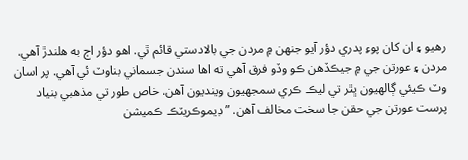رهيو ۽ ان کان پوءِ پدري دؤر آيو جنهن ۾ مردن جي بالادستي قائم ٿي. اهو دؤر اڄ به هلندڙ آهي. مردن ۽ عورتن جي ۾ جيڪڏهن ڪو وڏو فرق آهي ته اها سندن جسماني بناوٽ ئي آهي. پر اسان وٽ ڪيئي ڳالهيون ڀٿر تي ليڪ ڪري سمجھيون وينديون آهن. خاص طور تي مذهبي بنياد پرست عورتن جي حقن جا سخت مخالف آهن. ”ڊيموڪريٽڪ ڪميشن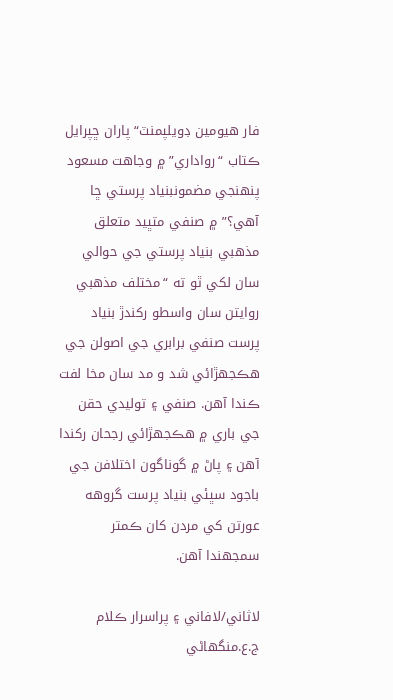فار هيومين ڊويلپمنٽ“ پاران ڇپرايل ڪتاب “رواداري” ۾ وجاهت مسعود پنهنجي مضمونبنياد پرستي ڇا آهي؟” ۾ صنفي متڀيد متعلق مذهبي بنياد پرستي جي حوالي سان لکي ٿو ته “مختلف مذهبي روايتن سان واسطو رکندڙ بنياد پرست صنفي برابري جي اصولن جي هڪجهڙائي شد و مد سان مخا لفت ڪندا آهن. صنفي ۽ توليدي حقن جي باري ۾ هڪجهڙائي رجحان رکندا آهن ۽ پاڻ ۾ گوناگون اختلافن جي باجود سڀئي بنياد پرست گروهه عورتن کي مردن کان ڪمتر سمجھندا آهن.

لاثاني/لافاني ۽ پراسرار ڪلام ج.ع.منگهاڻي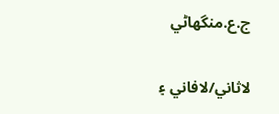ج.ع.منگهاڻي

لاثاني/لافاني ۽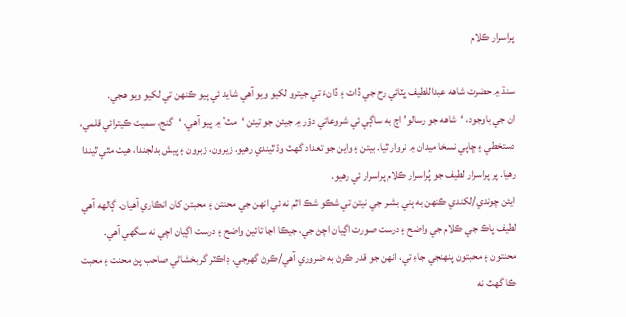پراسرار ڪلام

سنڌ ۾ حضرت شاهه عبداللطيف ڀٽائي رح جي ڏات ۽ ڏانءَ تي جيترو لکيو ويو آهي شايد ئي ٻيو ڪنهن تي لکيو ويو هجي.
ان جي باوجود، ‘شاهه جو رسالو’ اڄ به ساڳي ئي شروعاتي دؤر ۾ جيئن جو تيئن ‘مٽ’ ۾ پيو آهي. ‘گنج، سميت ڪيترائي قلمي، دستخطي ۽ ڇاپي نسخا ميدان ۾ نروار ٿيا. بيتن ۽ واين جو تعداد گهٽ وڌ ٿيندي رهيو. زيرون، زبرون ۽ پيش بدلجندا، هيٺ مٿي ٿيندا رهيا. پر پراسرار لطيف جو پُراسرار ڪلام پراسرار ئي رهيو.
ايئن چوندي/لکندي ڪنهن به ٻني بشـر جي نيتن تي شڪو شڪ اٿم نه ئي انهن جي محنتن ۽ محبتن کان انڪاري آهيان. ڳالهه آهي لطيف پاڪ جي ڪلام جي واضح ۽ درست صورت اڳيان اچڻ جي، جيڪا اڃا تائين واضح ۽ درست اڳيان اچي نه سگهي آهي.
محنتون ۽ محبتون پنهنجي جاءِ تي، انهن جو قدر ڪرڻ به ضروري آهي/ڪرڻ گهرجي. ڊاڪٽر گربخشاڻي صاحب پڻ محنت ۽ محبت ڪا گهٽ نه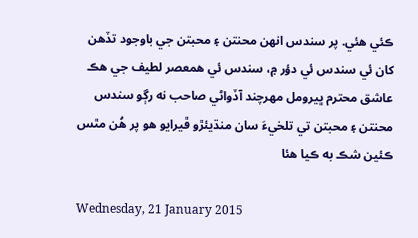ڪئي هئي. پر سندس انهن محنتن ۽ محبتن جي باوجود تڏهن کان ئي سندس ئي دؤر ۾، سندس ئي همعصر لطيف جي هڪ عاشق محترم ڀيرومل مهرچند آڏواڻي صاحب نه رڳو سندس محنتن ۽ محبتن تي تلخيءَ سان منڌيئڙو ڦيرايو هو پر هُن مٿس ڪئين شڪ به ڪيا هئا

Wednesday, 21 January 2015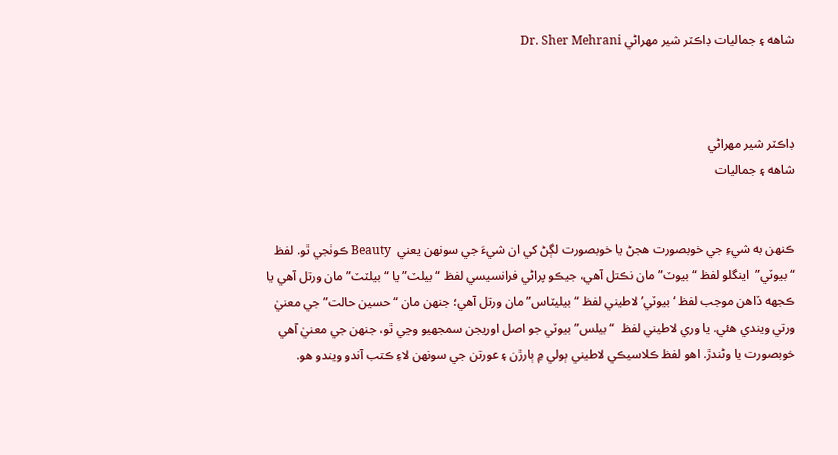شاهه ۽ جماليات ڊاڪٽر شير مهراڻي Dr. Sher Mehrani



ڊاڪٽر شير مهراڻي
شاهه ۽ جماليات


ڪنهن به شيءِ جي خوبصورت هجڻ يا خوبصورت لڳڻ کي ان شيءَ جي سونهن يعني  Beauty ڪوٺجي ٿو. لفظ “بيوٽي”  اينگلو لفظ “بيوٽ” مان نڪتل آهي، جيڪو پراڻي فرانسيسي لفظ “بيلٽ” يا “ بيلٽٽ” مان ورتل آهي يا ڪجهه ڏاهن موجب لفظ ‘بيوٽي’ لاطيني لفظ “بيليٽاس” مان ورتل آهي؛ جنهن مان “حسين حالت” جي معنيٰ ورتي ويندي هئي. يا وري لاطيني لفظ  “بيلس” بيوٽي جو اصل اوريجن سمجهيو وڃي ٿو، جنهن جي معنيٰ آهي خوبصورت يا وڻندڙ. اهو لفظ ڪلاسيڪي لاطيني ٻولي ۾ ٻارڙن ۽ عورتن جي سونهن لاءِ ڪتب آندو ويندو هو.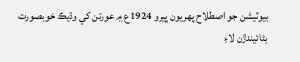بيوٽيشن جو اصطلاح پهريون ڀيرو 1924ع ۾ عورتن کي وڌيڪ خوبصورت بڻائيندڙن لاءِ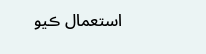استعمال ڪيو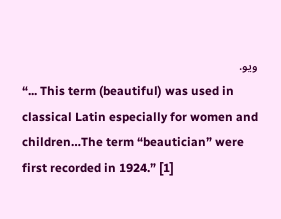ويو.
“... This term (beautiful) was used in classical Latin especially for women and children…The term “beautician” were first recorded in 1924.” [1]